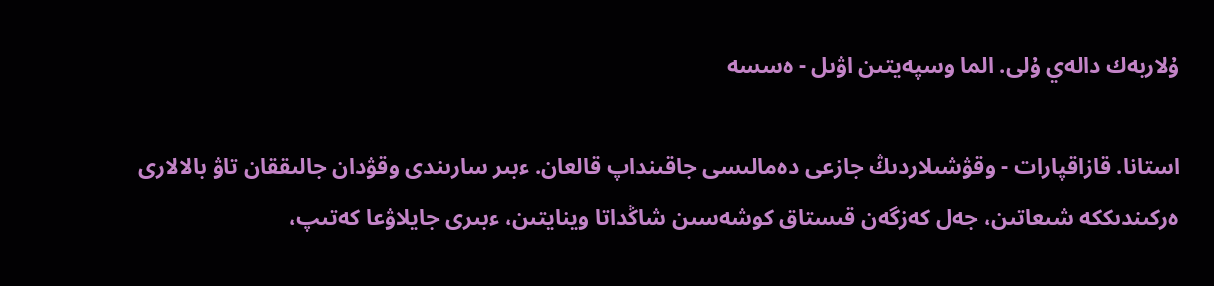ۇلاربەك دالەي ۇلى. الما وسپەيتىن اۋىل - ەسسە

استانا. قازاقپارات - وقۋشىلاردىڭ جازعى دەمالىسى جاقىنداپ قالعان. ءبىر سارىندى وقۋدان جالىققان تاۋ بالالارى ەركىندىككە شىعاتىن، جەل كەزگەن قىستاق كوشەسىن شاڭداتا وينايتىن، ءبىرى جايلاۋعا كەتىپ،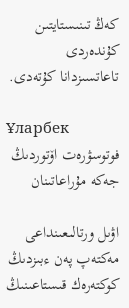كەڭ تىنىستايتىن كۇندەردى تاعاتسىزدانا كۇتەدى.

Ұларбек
فوتوسۋرەت اۆتوردىڭ جەكە مۇراعاتىنان

اۋىل ورتالىعىنداعى مەكتەپ پەن ءبىزدىڭ كوكتەرەك قىستاعىنىڭ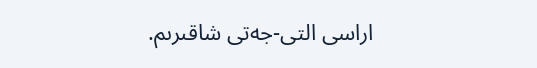اراسى التى-جەتى شاقىرىم.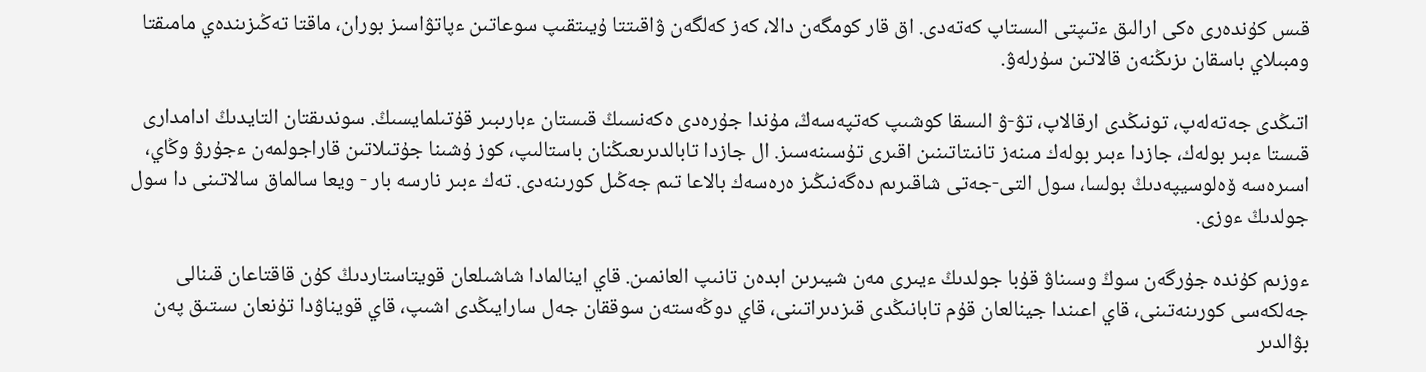قىس كۇندەرى ەكى ارالىق ءتىپتى الىستاپ كەتەدى. اق قار كومگەن دالا، كەز كەلگەن ۋاقىتتا ۇيىتقىپ سوعاتىن ءپاتۋاسىز بوران، ماقتا تەڭىزىندەي مامىقتا ومبىلاي باسقان ىزىڭنەن قالاتىن سۇرلەۋ.

اتىڭدى جەتەلەپ، تونىڭدى ارقالاپ، تۋ-ۋ الىسقا كوشىپ كەتپەسەڭ، مۇندا جۇرەدى ەكەنسىڭ قىستان ءبارىبىر قۇتىلمايسىڭ. سوندىقتان التايدىڭ ادامدارى قىستا ءبىر بولەك، جازدا ءبىر بولەك مىنەز تانىتاتىنىن اقىرى تۇسىنەسىز. ال جازدا تابالدىرىعىڭنان باستالىپ، كوز ۇشىنا جۇتىلاتىن قاراجولمەن ءجۇرۋ وڭاي، اسىرەسە ۆەلوسيپەدىڭ بولسا، سول التى-جەتى شاقىرىم دەگەنىڭىز ەرەسەك بالاعا تىم جەڭىل كورىنەدى. تەك ءبىر نارسە بار - ويعا سالماق سالاتىنى دا سول جولدىڭ ءوزى.

ءوزىم كۇندە جۇرگەن سوڭ وسىناۋ قۇبا جولدىڭ ءيىرى مەن شيىرىن ابدەن تانىپ العانمىن. قاي اينالمادا شاشىلعان قويتاستاردىڭ كۇن قاقتاعان قىنالى جەلكەسى كورىنەتىنى، قاي اعىندا جينالعان قۇم تابانىڭدى قىزدىراتىنى، قاي دوڭەستەن سوققان جەل سارايىڭدى اشىپ، قاي قويناۋدا تۇنعان ىستىق پەن بۋالدىر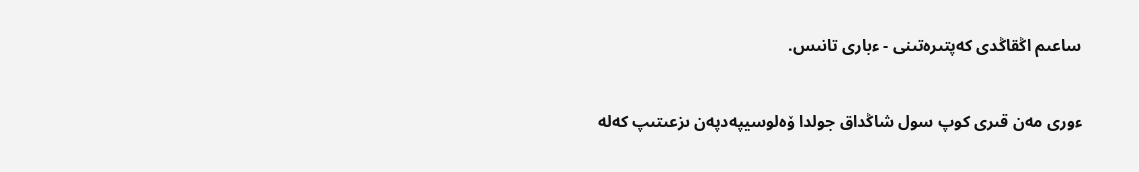ساعىم اڭقاڭدى كەپتىرەتىنى - ءبارى تانىس.

ءورى مەن قىرى كوپ سول شاڭداق جولدا ۆەلوسيپەدپەن ىزعىتىپ كەلە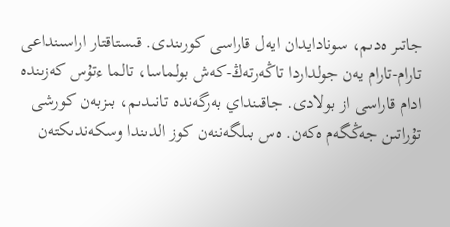جاتىر ەدىم، سونادايدان ايەل قاراسى كورىندى. قىستاقتار اراسىنداعى تارام-تارام يەن جولداردا تاڭەرتەڭ-كەش بولماسا، تالما ءتۇس كەزىندە ادام قاراسى از بولادى. جاقىنداي بەرگەندە تانىدىم، بىزبەن كورشى تۇراتىن جەڭگەم ەكەن. ەس بىلگەننەن كوز الدىندا وسكەندىكتەن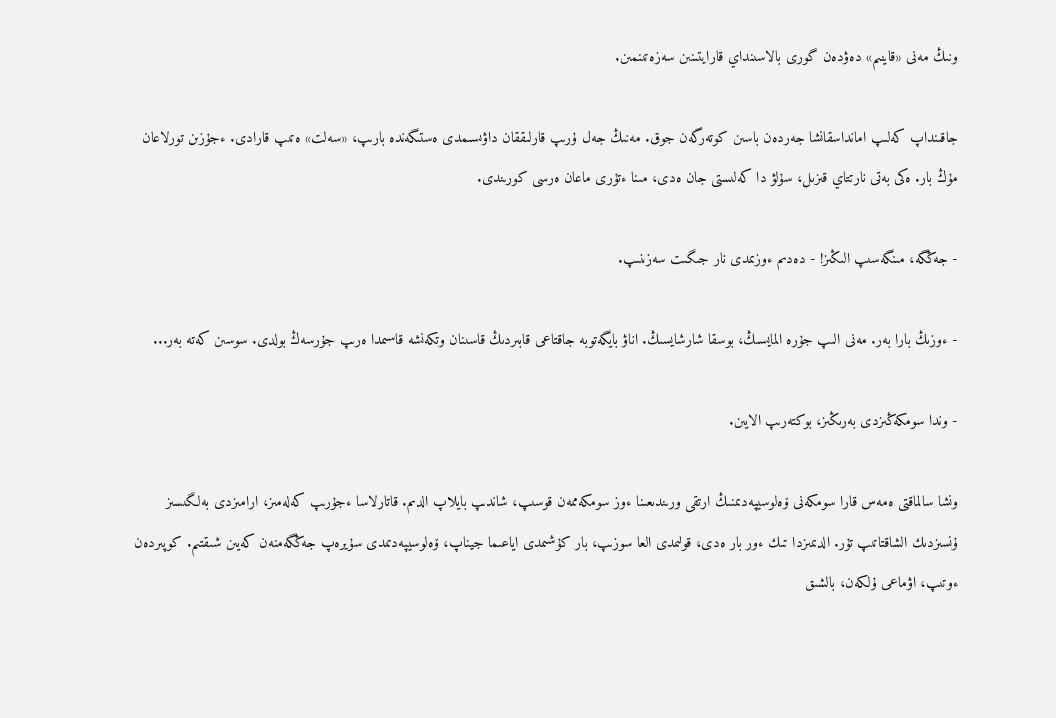ونىڭ مەنى «قاينىم» دەۋدەن گورى بالاسىنداي قارايتىنىن سەزەتىنمىن.

جاقىنداپ كەلىپ امانداسقانشا جەردەن باسىن كوتەرگەن جوق. مەنىڭ جەل ۇرىپ قارلىققان داۋىسىمدى ەستىگەندە بارىپ، «سەلت» ەتىپ قارادى. ءجۇزىن تورلاعان مۇڭ بار. ەكى بەتى نارتتاي قىزىل، سۇلۋ دا كەلىستى جان ەدى، مىنا ءتۇرى ماعان ەرسى كورىندى.

- جەڭگە، مىنگەسىپ الىڭىز! - دەدىم ءوزىمدى نار جىگىت سەزىنىپ.

- ءوزىڭ بارا بەر. مەنى الىپ جۇرە المايسىڭ، بوسقا شارشايسىڭ. اناۋ بايگەتوبە جاقتاعى قابىردىڭ قاسىنان وتكەنشە قاسىمدا ەرىپ جۇرسەڭ بولدى. سوسىن كەتە بەر...

- وندا سومكەڭىزدى بەرىڭىز، بوكتەرىپ الايىن.

ونشا سالماقتى ەمەس قارا سومكەنى ۆەلوسيپەدىمنىڭ ارتقى ورىندىعىنا ءوز سومكەممەن قوسىپ، شاندىپ بايلاپ الدىم. قاتارلاسا ءجۇرىپ كەلەمىز، ارامىزدى بەلگىسىز ۇنسىزدىك الشاقتاتىپ تۇر. الدىمىزدا تىك ءور بار ەدى، قولىمدى العا سوزىپ، بار كۇشىمدى اياعىما جيناپ، ۆەلوسيپەدىمدى سۇيرەپ جەڭگەمنەن كەيىن شىقتىم. كوپىردەن ءوتىپ، اۋماعى ۇلكەن، بالشىق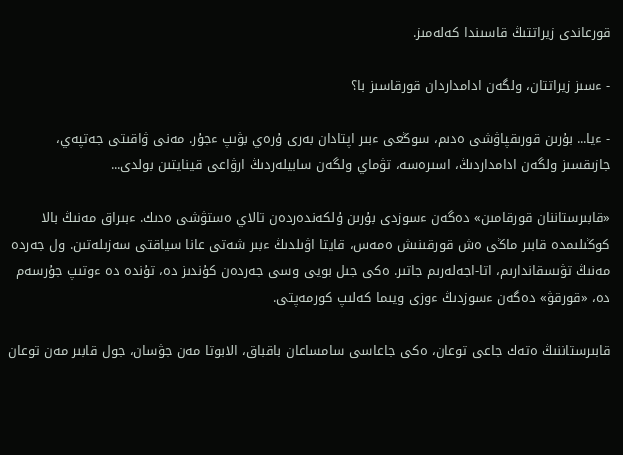قورعاندى زيراتتىڭ قاسىندا كەلەمىز.

- ءسىز زيراتتان، ولگەن ادامداردان قورقاسىز با؟

- ءيا... بۇرىن قورىقپاۋشى ەدىم، سوڭعى ءبىر اپتادان بەرى ۇرەي بۋىپ ءجۇر. مەنى ۋاقىتى جەتپەي، جازىقسىز ولگەن ادامداردىڭ، اسىرەسە، تۋماي ولگەن سابيلەردىڭ ارۋاعى قينايتىن بولدى...

«قابىرستاننان قورقامىن» دەگەن ءسوزدى بۇرىن ۇلكەندەردەن تالاي ەستۋشى ەدىك. ءبىراق مەنىڭ بالا كوڭىلىمدە قابىر ماڭى ەش قورقىنىش ەمەس، قايتا اۋىلدىڭ ءبىر شەتى عانا سياقتى سەزىلەتىن. ول جەردە مەنىڭ تۋىسقاندارىم، اتا-اجەلەرىم جاتىر. ەكى جىل بويى وسى جەردەن كۇندىز دە، تۇندە دە ءوتىپ جۇرسەم دە، «قورقۋ» دەگەن ءسوزدىڭ ءوزى ويىما كەلىپ كورمەپتى.

قابىرستاننىڭ ەتەك جاعى توعان، ەكى جاعاسى سامساعان باقباق، الابوتا مەن جۋسان، جول قابىر مەن توعان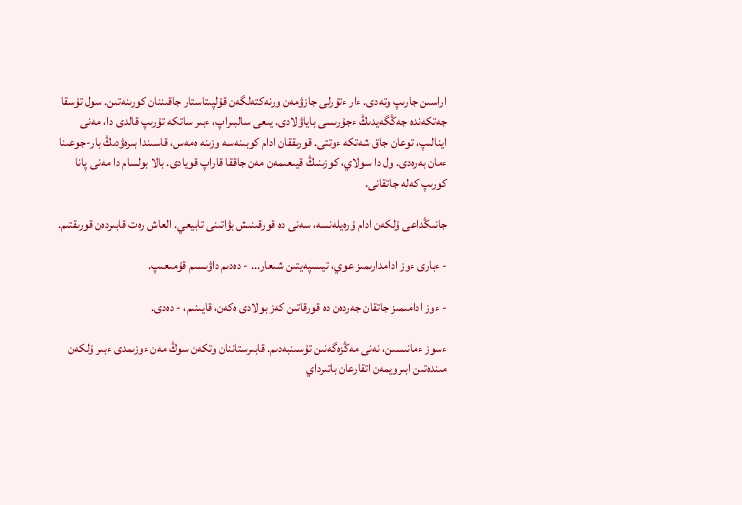اراسىن جارىپ وتەدى. ءار ءتۇرلى جازۋمەن ورنەكتەلگەن قۇلپىتاستار جاقىننان كورىنەتىن. سول تۇسقا جەتكەندە جەڭگەيدىڭ ءجۇرىسى باياۋلادى. يىعى سالبىراپ، ءبىر ساتكە تۇرىپ قالدى دا، مەنى اينالىپ، توعان جاق شەتكە ءوتتى. قورىققان ادام كوبىنەسە وزىنە ەمەس، قاسىندا بىرەۋدىڭ بار-جوعىنا ءمان بەرەدى. ول دا سولاي، كوزىنىڭ قيىعىمەن مەن جاققا قاراپ قويادى. بالا بولسام دا مەنى پانا كورىپ كەلە جاتقانى.

جانىڭداعى ۇلكەن ادام ۇرەيلەنسە، سەنى دە قورقىنىش بۋاتىنى تابيعي. العاش رەت قابىردەن قورىقتىم.

- ءبارى ءوز ادامدارىمىز عوي، تيىسپەيتىن شىعار... - دەدىم داۋىسىم قۇمىعىپ.

- ءوز ادامىمىز جاتقان جەردەن دە قورقاتىن كەز بولادى ەكەن، قايىنىم، - دەدى.

ءسوز ءمانىسىن، نەنى مەڭزەگەنىن تۇسىنبەدىم. قابىرستاننان وتكەن سوڭ مەن ءوزىمدى ءبىر ۇلكەن مىندەتىن ابىرويمەن اتقارعان باتىرداي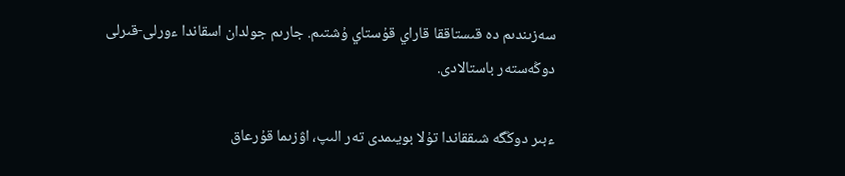سەزىندىم دە قىستاققا قاراي قۇستاي ۇشتىم. جارىم جولدان اسقاندا ءورلى-قىرلى دوڭەستەر باستالادى.

ءبىر دوڭگە شىققاندا تۇلا بويىمدى تەر الىپ، اۋزىما قۇرعاق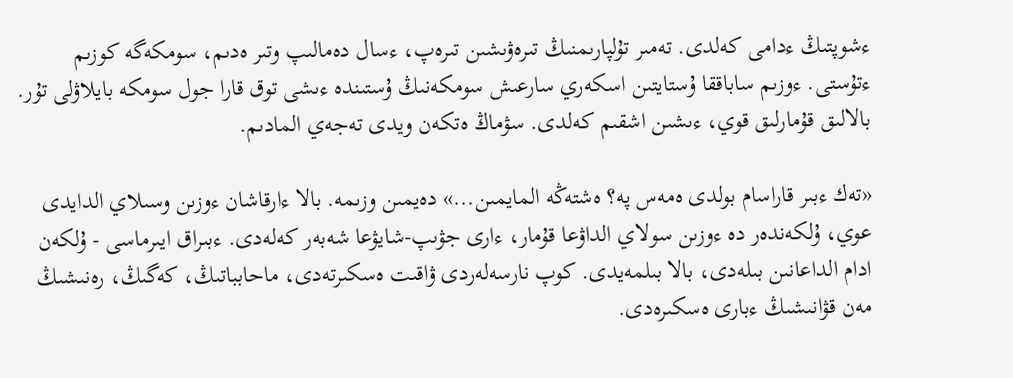ءشوپتىڭ ءدامى كەلدى. تەمىر تۇلپارىمنىڭ تىرەۋىشىن تىرەپ، ءسال دەمالىپ وتىر ەدىم، سومكەگە كوزىم ءتۇستى. ءوزىم ساباققا ۇستايتىن اسكەري سارعىش سومكەنىڭ ۇستىندە ءىشى توق قارا جول سومكە بايلاۋلى تۇر. بالالىق قۇمارلىق قوي، ءىشىن اشقىم كەلدى. سۋماڭ ەتكەن ويدى تەجەي المادىم.

«تەك ءبىر قاراسام بولدى ەمەس پە؟ ەشتەڭە المايمىن...» دەيمىن وزىمە. بالا ءارقاشان ءوزىن وسىلاي الدايدى عوي، ۇلكەندەر دە ءوزىن سولاي الداۋعا قۇمار، ءارى جۋىپ-شايۋعا شەبەر كەلەدى. ءبىراق ايىرماسى - ۇلكەن ادام الداعانىن بىلەدى، بالا بىلمەيدى. كوپ نارسەلەردى ۋاقىت ەسكىرتەدى، ماحابباتىڭ، كەگىڭ، رەنىشىڭ مەن قۋانىشىڭ ءبارى ەسكىرەدى.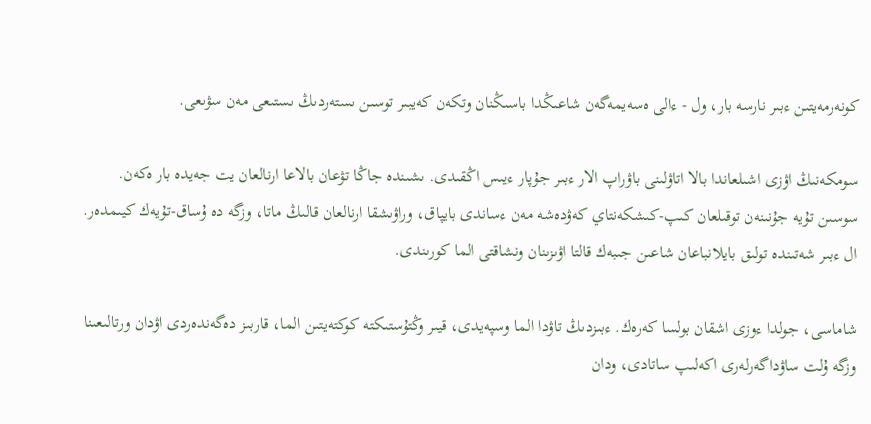كونەرمەيتىن ءبىر نارسە بار، ول - ءالى ەسەيمەگەن شاعىڭدا باسىڭنان وتكەن كەيبىر توسىن ىستەردىڭ ىستىعى مەن سۋىعى.

سومكەنىڭ اۋزى اشىلعاندا بالا اتاۋلىنى باۋراپ الار ءبىر جۇپار ءيىس اڭقىدى. ىشىندە جاڭا تۋعان بالاعا ارنالعان يت جەيدە بار ەكەن. سوسىن تۇيە جۇنىنەن توقىلعان كىپ-كىشكەنتاي كەۋدەشە مەن ءساندى بايپاق، وراۋىشقا ارنالعان قالىڭ ماتا، وزگە دە ۇساق-تۇيەك كيىمدەر. ال ءبىر شەتىندە تولىق بايلانباعان شاعىن جىبەك قالتا اۋىزىنان ونشاقتى الما كورىندى.

شاماسى، جولدا ءوزى اشقان بولسا كەرەك. ءبىزدىڭ تاۋدا الما وسپەيدى، قيىر وڭتۇستىكتە كوكتەيتىن الما، قاربىز دەگەندەردى اۋدان ورتالىعىنا وزگە ۇلت ساۋداگەرلەرى اكەلىپ ساتادى، ودان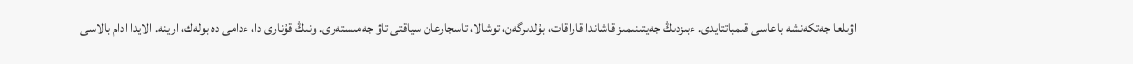اۋىلعا جەتكەنشە باعاسى قىمباتتايدى. ءبىزدىڭ جەيتىنىمىز قاشاندا قاراقات، بۇلدىرگەن، توشالا، تاسجارعان سياقتى تاۋ جەمىستەرى. ونىڭ قۇنارى دا، ءدامى دە بولەك، ارينە. الايدا ادام بالاسى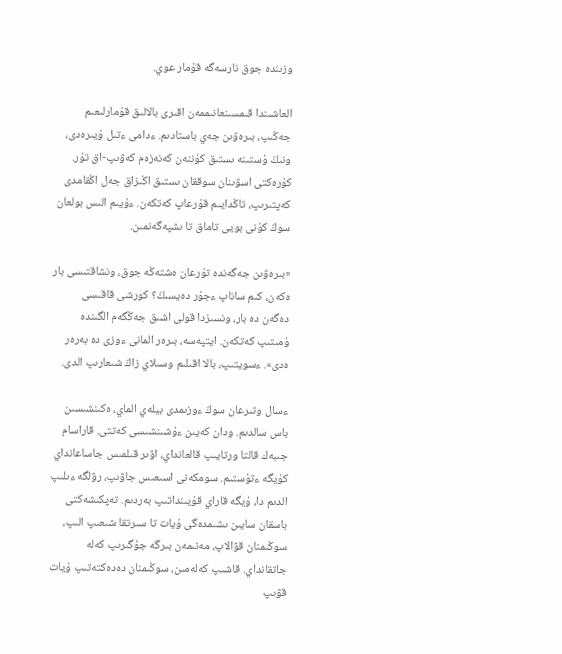وزىندە جوق نارسەگە قۇمار عوي.

العاشىندا قىمسىنعانىممەن اقىرى بالالىق قۇمارلىعىم جەڭىپ، بىرەۋىن جەي باستادىم. ءدامى ءتىل ۇيىرەدى، ونىڭ ۇستىنە ىستىق كۇننەن كەنەزەم كەۋىپ-اق تۇر. كۇرەكتى اسۋىنان سوققان ىستىق اڭىزاق جەل اڭقامدى كەپتىرىپ، تاڭدايىم قۇرعاپ كەتكەن. ءۇيىم الىس بولعان سوڭ كۇنى بويى تاماق تا ىشپەگەنمىن.

«بىرەۋىن جەگەندە تۇرعان ەشتەڭە جوق، ونشاقتىسى بار ەكەن، كىم ساناپ ءجۇر دەيسىڭ؟ كورشى قاقىسى دەگەن دە بار، ونسىزدا قولى اشىق جەڭگەم الگىندە ۇمىتىپ كەتكەن. ايتپەسە، بىرەر المانى ءوزى دە بەرەر ەدى». ءسويتىپ، بالا اقىلىم وسىلاي زاڭ شىعارىپ الدى.

ءسال وتىرعان سوڭ ءوزىمدى بيلەي الماي، ەكىنشىسىن باس سالدىم. ودان كەيىن ءۇشىنشىسى كەتتى. قاراسام جىبەك قالتا ورتايىپ قالعانداي، اۋىر قىلمىس جاساعانداي كۇيگە ءتۇستىم. سومكەنى اسىعىس جاۋىپ، رۋلگە ءىلىپ الدىم دا، ۇيگە قاراي قۇيىنداتىپ بەردىم. تەپكىشەكتى باسقان سايىن ىشىمدەگى ۇيات تا سىرتقا شىعىپ الىپ، سوڭىمنان قۋالاپ، مەنىمەن بىرگە جۇگىرىپ كەلە جاتقانداي. قاشىپ كەلەمىن، سوڭىمنان دەدەكتەتىپ ۇيات قۋىپ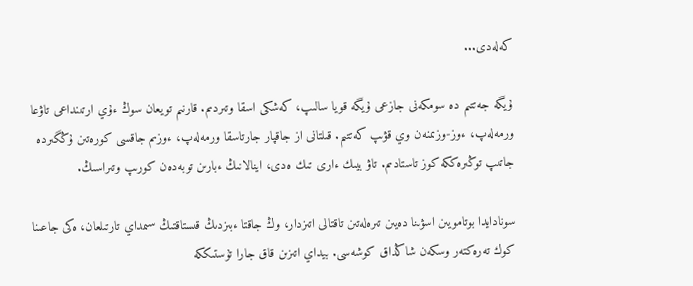كەلەدى...

ۇيگە جەتتىم دە سومكەنى جازعى ۇيگە قويا سالىپ، كەشكى اسقا وتىردىم. قارنىم تويعان سوڭ ءۇي ارتىنداعى تاۋعا ورمەلەپ، ءوز-وزىمنەن وي قۋىپ كەتتىم. قىلتانى از جاقپار جارتاسقا ورمەلەپ، ءوزىم جاقسى كورەتىن ۇڭگىردە جاتىپ توڭىرەككە كوز تاستادىم. تاۋ بيىك ءارى تىك ەدى، اينالانىڭ ءبارىن توبەدەن كورىپ وتىراسىڭ.

سونادايدا بوتامويىن اسۋىنا دەيىن تىرەلەتىن تاقتالى اتىزدار، وڭ جاقتا ءبىزدىڭ قىستاقتىڭ سىمداي تارتىلعان، ەكى جاعىنا كوك تەرەكتەر وسكەن شاڭداق كوشەسى. بيداي اتىزىن قاق جارا تۇستىككە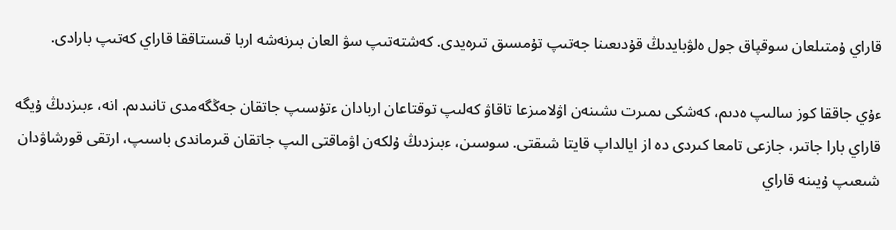قاراي ۇمتىلعان سوقپاق جول ەلۋبايدىڭ قۇدىعىنا جەتىپ تۇمسىق تىرەيدى. كەشتەتىپ سۋ العان بىرنەشە اربا قىستاققا قاراي كەتىپ بارادى.

ءۇي جاققا كوز سالىپ ەدىم، كەشكى ىمىرت ىشىنەن اۋلامىزعا تاقاۋ كەلىپ توقتاعان اربادان ءتۇسىپ جاتقان جەڭگەمدى تانىدىم. انە، ءبىزدىڭ ۇيگە قاراي بارا جاتىر، جازعى تامعا كىردى دە از ايالداپ قايتا شىقتى. سوسىن، ءبىزدىڭ ۇلكەن اۋماقتى الىپ جاتقان قىرماندى باسىپ، ارتقى قورشاۋدان شىعىپ ۇيىنە قاراي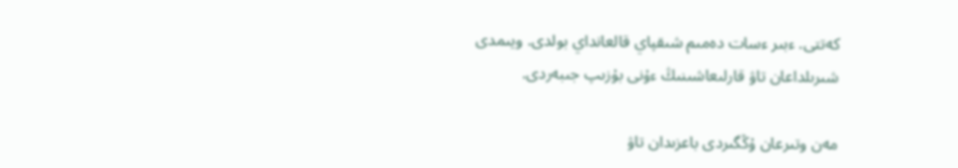كەتتى. ءبىر ءسات دەمىم شىقپاي قالعانداي بولدى. ويىمدى شىرىلداعان تاۋ قارلىعاشىنىڭ ءۇنى بۇزىپ جىبەردى.

مەن وتىرعان ۇڭگىردى باعزىدان تاۋ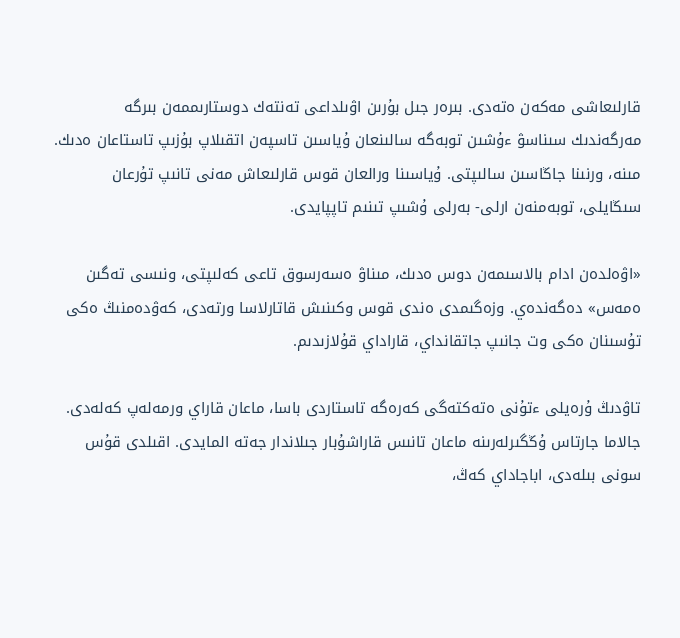قارلىعاشى مەكەن ەتەدى. بىرەر جىل بۇرىن اۋىلداعى تەنتەك دوستارىممەن بىرگە مەرگەندىك سىناسۋ ءۇشىن توبەگە سالىنعان ۇياسىن تاسپەن اتقىلاپ بۇزىپ تاستاعان ەدىك. مىنە، ورنىنا جاڭاسىن سالىپتى. ۇياسىنا ورالعان قوس قارلىعاش مەنى تانىپ تۇرعان سىڭايلى، توبەمنەن ارلى- بەرلى ۇشىپ تىنىم تاپپايدى.

«اۋەلدەن ادام بالاسىمەن دوس ەدىك، مىناۋ ەسەرسوق تاعى كەلىپتى، ونىسى تەگىن ەمەس» دەگەندەي. وزەگىمدى ەندى قوس وكىنىش قاتارلاسا ورتەدى، كەۋدەمنىڭ ەكى تۇسىنان ەكى وت جانىپ جاتقانداي، قاراداي قۇلازىدىم.

تاۋدىڭ ۇرەيلى ءتۇنى ەتەكتەگى كەرەگە تاستاردى باسا، ماعان قاراي ورمەلەپ كەلەدى. جالاما جارتاس ۇڭگىرلەرىنە ماعان تانىس قاراشۇبار جىلاندار جەتە المايدى. اقىلدى قۇس سونى بىلەدى، اباجاداي كەڭ،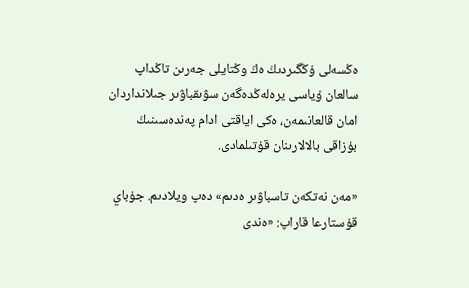ەڭسەلى ۇڭگىردىڭ ەڭ وڭتايلى جەرىن تاڭداپ سالعان ۇياسى يرەلەڭدەگەن سۋىقباۋىر جىلانداردان امان قالعانىمەن، ەكى اياقتى ادام پەندەسىنىڭ بۇزاقى بالالارىنان قۇتىلمادى.

«مەن نەتكەن تاسباۋىر ەدىم» دەپ ويلادىم. جۇباي قۇستارعا قاراپ: «ەندى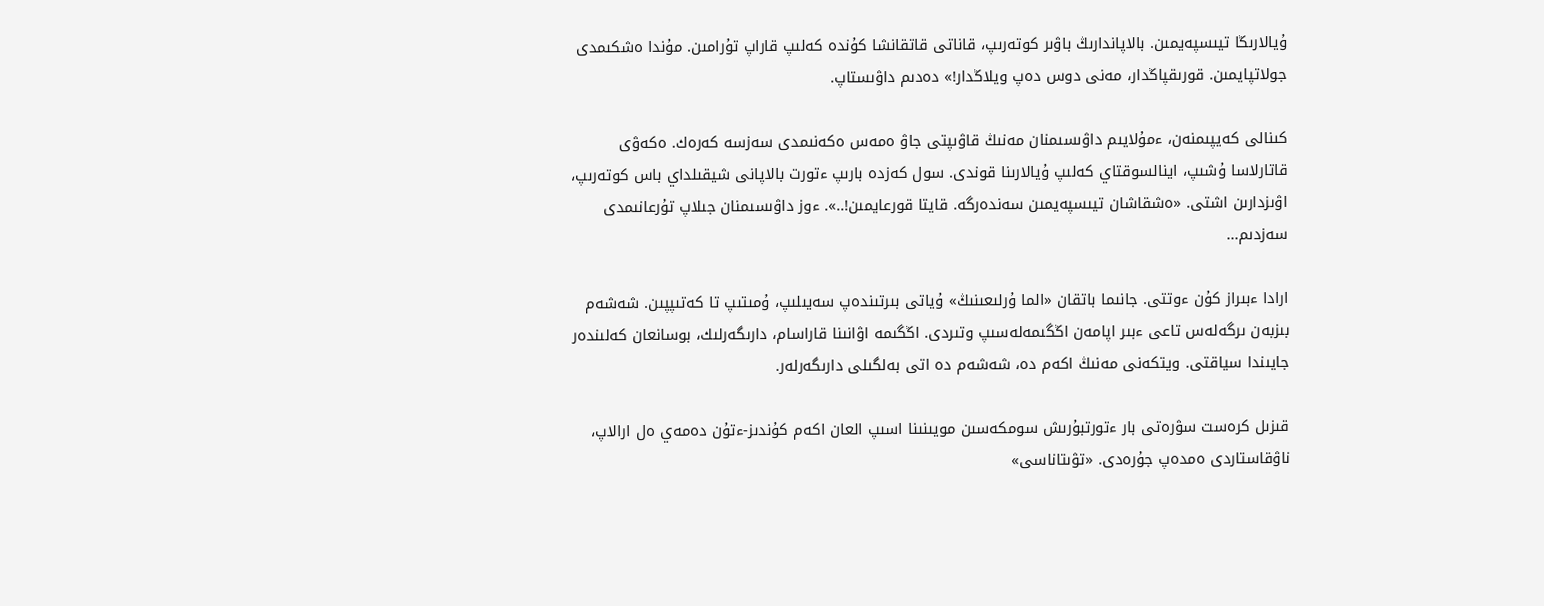ۇيالارىڭا تيىسپەيمىن. بالاپاندارىڭ باۋىر كوتەرىپ، قاناتى قاتقانشا كۇندە كەلىپ قاراپ تۇرامىن. مۇندا ەشكىمدى جولاتپايمىن. قورىقپاڭدار، مەنى دوس دەپ ويلاڭدار!» دەدىم داۋىستاپ.

كىنالى كەيپىمنەن، ءمۇلايىم داۋىسىمنان مەنىڭ قاۋىپتى جاۋ ەمەس ەكەنىمدى سەزسە كەرەك. ەكەۋى قاتارلاسا ۇشىپ، اينالسوقتاي كەلىپ ۇيالارىنا قوندى. سول كەزدە بارىپ ءتورت بالاپانى شيقىلداي باس كوتەرىپ، اۋىزدارىن اشتى. «ەشقاشان تيىسپەيمىن سەندەرگە. قايتا قورعايمىن!..». ءوز داۋىسىمنان جىلاپ تۇرعانىمدى سەزدىم...

ارادا ءبىراز كۇن ءوتتى. جانىما باتقان «الما ۇرلىعىنىڭ» ۇياتى بىرتىندەپ سەيىلىپ، ۇمىتىپ تا كەتىپپىن. شەشەم بىزبەن ىرگەلەس تاعى ءبىر اپامەن اڭگىمەلەسىپ وتىردى. اڭگىمە اۋانىنا قاراسام، دارىگەرلىك، بوسانعان كەلىندەر جايىندا سياقتى. ويتكەنى مەنىڭ اكەم دە، شەشەم دە اتى بەلگىلى دارىگەرلەر.

قىزىل كرەست سۋرەتى بار ءتورتبۇرىش سومكەسىن مويىنىنا اسىپ العان اكەم كۇندىز-ءتۇن دەمەي ەل ارالاپ، ناۋقاستاردى ەمدەپ جۇرەدى. «تۋىتاناسى»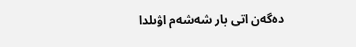دەگەن اتى بار شەشەم اۋىلدا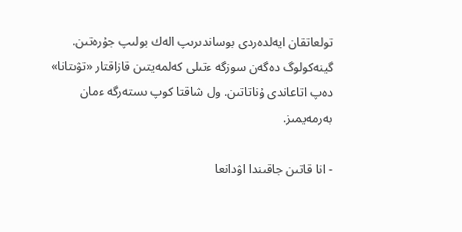تولعاتقان ايەلدەردى بوساندىرىپ الەك بولىپ جۇرەتىن. گينەكولوگ دەگەن سوزگە ءتىلى كەلمەيتىن قازاقتار «تۋىتانا» دەپ اتاعاندى ۇناتاتىن. ول شاقتا كوپ ىستەرگە ءمان بەرمەيمىز.

- انا قاتىن جاقىندا اۋدانعا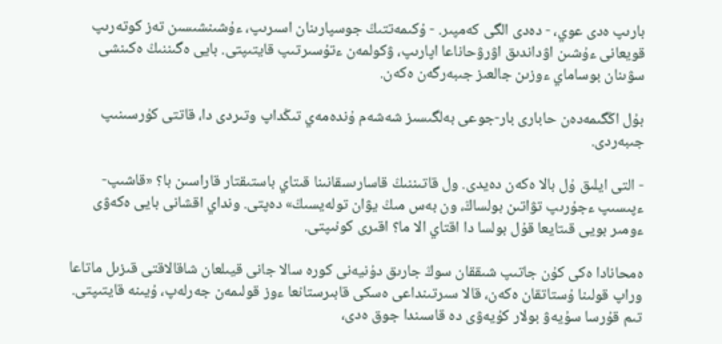بارىپ ەدى عوي، - دەدى الگى كەمپىر. - ۇكىمەتتىڭ جوسپارىنان اسىرىپ، ءۇشىنشىسىن تەز كوتەرىپ قويعانى ءۇشىن اۋداندىق اۋرۋحاناعا اپارىپ، ۋكولمەن ءتۇسىرتىپ قايتىپتى. بايى ەگىننىڭ ەكىنشى سۋىنان بوساماي ءوزىن جالعىز جىبەرگەن ەكەن.

بۇل اڭگىمەدەن حابارى بار-جوعى بەلگىسىز شەشەم ۇندەمەي تىڭداپ وتىردى دا، قاتتى كۇرسىنىپ جىبەردى.

- التى ايلىق ۇل بالا ەكەن دەيدى. ول قاتىننىڭ قاسارىسقانىنا قىتاي باستىقتار قاراسىن با؟ «قاشىپ-ءپىسىپ ءجۇرىپ تۋاتىن بولساڭ، ون بەس مىڭ يۋان تولەيسىڭ» دەپتى. ونداي اقشانى بايى ەكەۋى ءومىر بويى قىتايعا قۇل بولسا دا اقتاي الا ما؟ اقىرى كونىپتى.

ەمحانادا ەكى كۇن جاتىپ شىققان سوڭ جارىق دۇنيەنى كورە سالا جانى قيىلعان شاقالاقتى قىزىل ماتاعا وراپ قولىنا ۇستاتقان ەكەن، قالا سىرتىنداعى ەسكى قابىرستانعا ءوز قولىمەن جەرلەپ، ۇيىنە قايتىپتى. تىم قۇرسا سۇيەۋ بولار كۇيەۋى دە قاسىندا جوق ەدى،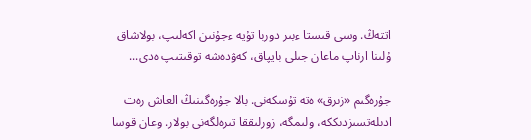اتتەڭ. وسى قىستا ءبىر دوربا تۇيە ءجۇنىن اكەلىپ، بولاشاق ۇلىنا ارناپ ماعان جىلى بايپاق، كەۋدەشە توقىتىپ ەدى...

جۇرەگىم «زىرق» ەتە تۇسكەنى. بالا جۇرەگىنىڭ العاش رەت ادىلەتسىزدىككە، ولىمگە، زورلىققا تىرەلگەنى بولار. وعان قوسا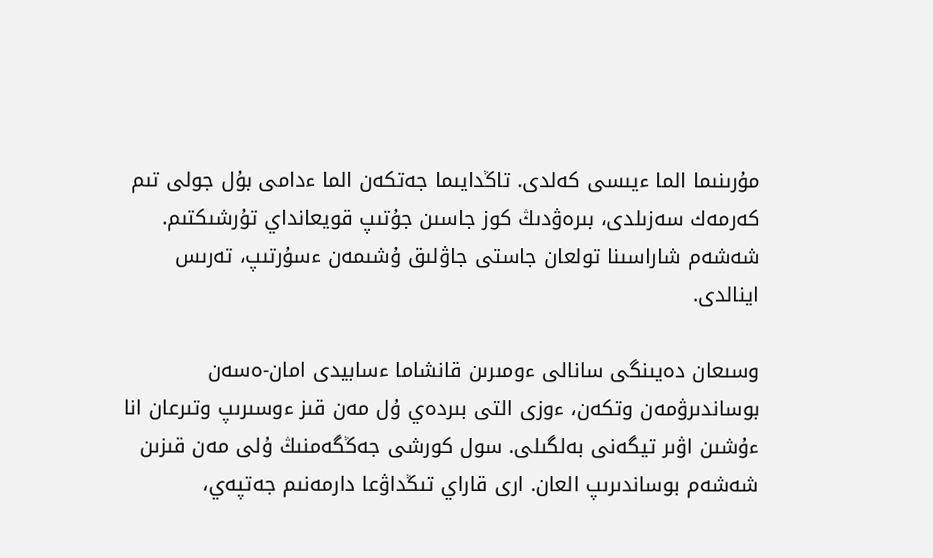مۇرىنىما الما ءيىسى كەلدى. تاڭدايىما جەتكەن الما ءدامى بۇل جولى تىم كەرمەك سەزىلدى، بىرەۋدىڭ كوز جاسىن جۇتىپ قويعانداي تۇرشىكتىم. شەشەم شاراسىنا تولعان جاستى جاۋلىق ۇشىمەن ءسۇرتىپ، تەرىس اينالدى.

وسىعان دەيىنگى سانالى ءومىرىن قانشاما ءسابيدى امان-ەسەن بوساندىرۋمەن وتكەن، ءوزى التى بىردەي ۇل مەن قىز ءوسىرىپ وتىرعان انا ءۇشىن اۋىر تيگەنى بەلگىلى. سول كورشى جەڭگەمنىڭ ۇلى مەن قىزىن شەشەم بوساندىرىپ العان. ارى قاراي تىڭداۋعا دارمەنىم جەتپەي،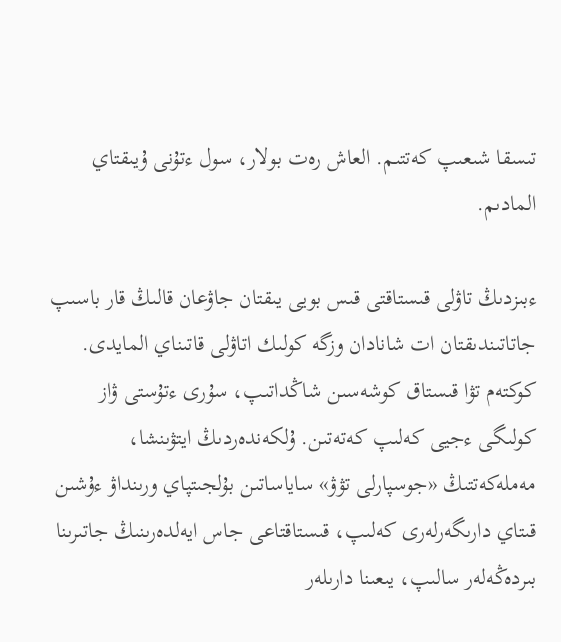تىسقا شىعىپ كەتتىم. العاش رەت بولار، سول ءتۇنى ۇيىقتاي المادىم.

ءبىزدىڭ تاۋلى قىستاقتى قىس بويى يىقتان جاۋعان قالىڭ قار باسىپ جاتاتىندىقتان ات شانادان وزگە كولىك اتاۋلى قاتىناي المايدى. كوكتەم تۋا قىستاق كوشەسىن شاڭداتىپ، سۇرى ءتۇستى ۋاز كولىگى ءجيى كەلىپ كەتەتىن. ۇلكەندەردىڭ ايتۋىنشا، مەملەكەتتىڭ «جوسپارلى تۋۋ» ساياساتىن بۇلجىتپاي ورىنداۋ ءۇشىن قىتاي دارىگەرلەرى كەلىپ، قىستاقتاعى جاس ايەلدەرىنىڭ جاتىرىنا بىردەڭەلەر سالىپ، يىعىنا دارىلەر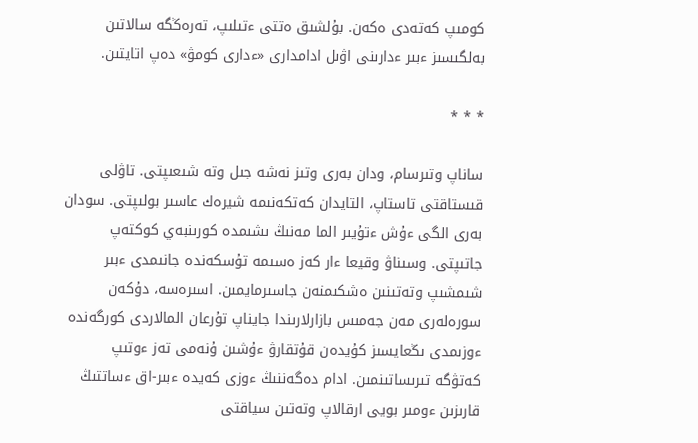كومىپ كەتەدى ەكەن. بۇلشىق ەتتى ءتىلىپ، تەرەڭگە سالاتىن بەلگىسىز ءبىر ءدارىنى اۋىل ادامدارى «ءدارى كومۋ» دەپ اتايتىن.

* * *

ساناپ وتىرسام، ودان بەرى وتىز نەشە جىل وتە شىعىپتى. تاۋلى قىستاقتى تاستاپ، التايدان كەتكەنىمە شيرەك عاسىر بولىپتى. سودان بەرى الگى ءۇش ءتۇيىر الما مەنىڭ ىشىمدە كورىنبەي كوكتەپ جاتىپتى. وسىناۋ وقيعا ءار كەز ەسىمە تۇسكەندە جانىمدى ءبىر شىمشىپ وتەتىنىن ەشكىمنەن جاسىرمايمىن. اسىرەسە، دۇكەن سورەلەرى مەن جەمىس بازارلارىندا جايناپ تۇرعان المالاردى كورگەندە ءوزىمدى ىڭعايسىز كۇيدەن قۇتقارۋ ءۇشىن ۇنەمى تەز ءوتىپ كەتۋگە تىرىساتىنمىن. ادام دەگەننىڭ ءوزى كەيدە ءبىر-اق ءساتتىڭ قارىزىن ءومىر بويى ارقالاپ وتەتىن سياقتى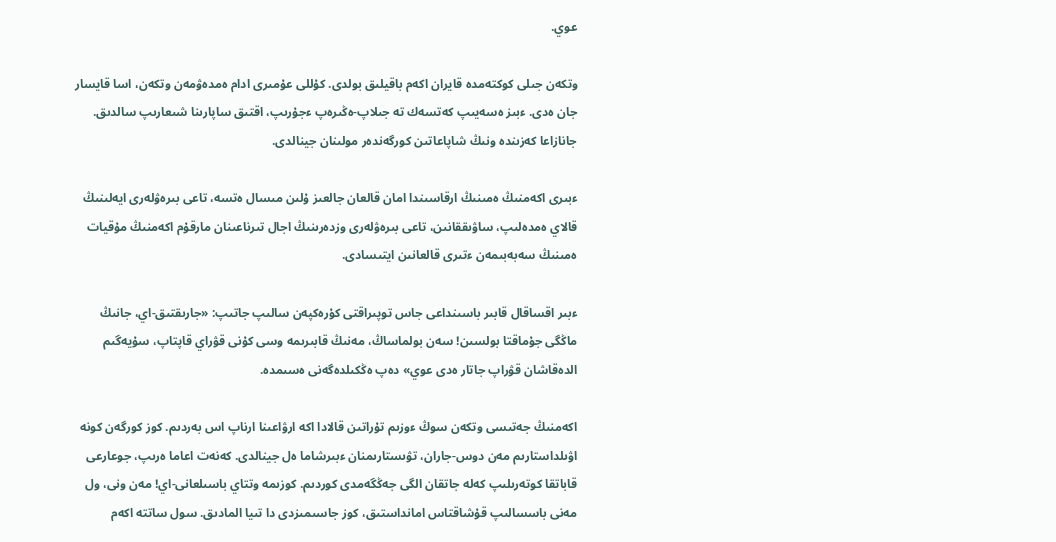عوي.

وتكەن جىلى كوكتەمدە قايران اكەم باقيلىق بولدى. كۇللى عۇمىرى ادام ەمدەۋمەن وتكەن، اسا قايسار جان ەدى. ءبىز ەسەيىپ كەتسەك تە جىلاپ-ەڭىرەپ ءجۇرىپ، اقتىق ساپارىنا شىعارىپ سالدىق. جانازاعا كەزىندە ونىڭ شاپاعاتىن كورگەندەر مولىنان جينالدى.

ءبىرى اكەمنىڭ ەمىنىڭ ارقاسىندا امان قالعان جالعىز ۇلىن مىسال ەتسە، تاعى بىرەۋلەرى ايەلىنىڭ قالاي ەمدەلىپ، ساۋىققانىن، تاعى بىرەۋلەرى وزدەرىنىڭ اجال تىرناعىنان مارقۇم اكەمنىڭ مۇقيات ەمىنىڭ سەبەبىمەن ءتىرى قالعانىن ايتىسادى.

ءبىر اقساقال قابىر باسىنداعى جاس توپىراقتى كۇرەكپەن سالىپ جاتىپ: «جارىقتىق-اي، جانىڭ ماڭگى جۇماقتا بولسىن! سەن بولماساڭ، مەنىڭ قابىرىمە وسى كۇنى قۋراي قاپتاپ، سۇيەگىم الدەقاشان قۋراپ جاتار ەدى عوي» دەپ ەڭكىلدەگەنى ەسىمدە.

اكەمنىڭ جەتىسى وتكەن سوڭ ءوزىم تۇراتىن قالادا اكە ارۋاعىنا ارناپ اس بەردىم. كوز كورگەن كونە اۋىلداستارىم مەن دوس-جاران، تۋىستارىمنان ءبىرشاما ەل جينالدى. كەنەت اعاما ەرىپ، جوعارعى قاباتقا كوتەرىلىپ كەلە جاتقان الگى جەڭگەمدى كوردىم. كوزىمە وتتاي باسىلعانى-اي! مەن ونى، ول مەنى باسسالىپ قۇشاقتاس امانداستىق، كوز جاسىمىزدى دا تىيا المادىق. سول ساتتە اكەم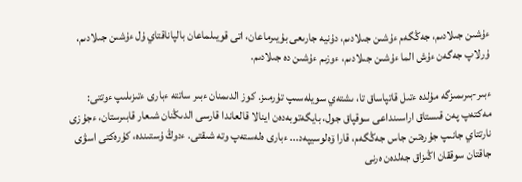ءۇشىن جىلادىم، جەڭگەم ءۇشىن جىلادىم، دۇنيە جارىعى بۇيىرماعان، اتى قويىلماعان بالپاناقتاي ۇل ءۇشىن جىلادىم، ۇرلاپ جەگەن ءۇش الما ءۇشىن جىلادىم، ءوزىم ءۇشىن دە جىلادىم.

ءبىر-بىرىمىزگە مۇلدە ءتىل قاتپاساق تا، ىشتەي سويلەسىپ تۇرمىز. كوز الدىمنان ءبىر ساتتە ءبارى ءتىزىلىپ ءوتتى: مەكتەپ پەن قىستاق اراسىنداعى سوقپاق جول، بايگەتوبەدەن اينالا قالعاندا قارسى الدىڭنان شىعار قابىرستان، ءجۇزى نارتتاي جانىپ جۇرەتىن جاس جەڭگەم، قارا ۆەلوسيپەد... ءبارى ەلەستەپ وتە شىقتى. ءدوڭ ۇستىندە، كۇرەكتى اسۋى جاقتان سوققان اڭىزاق جەلدەن ەرنى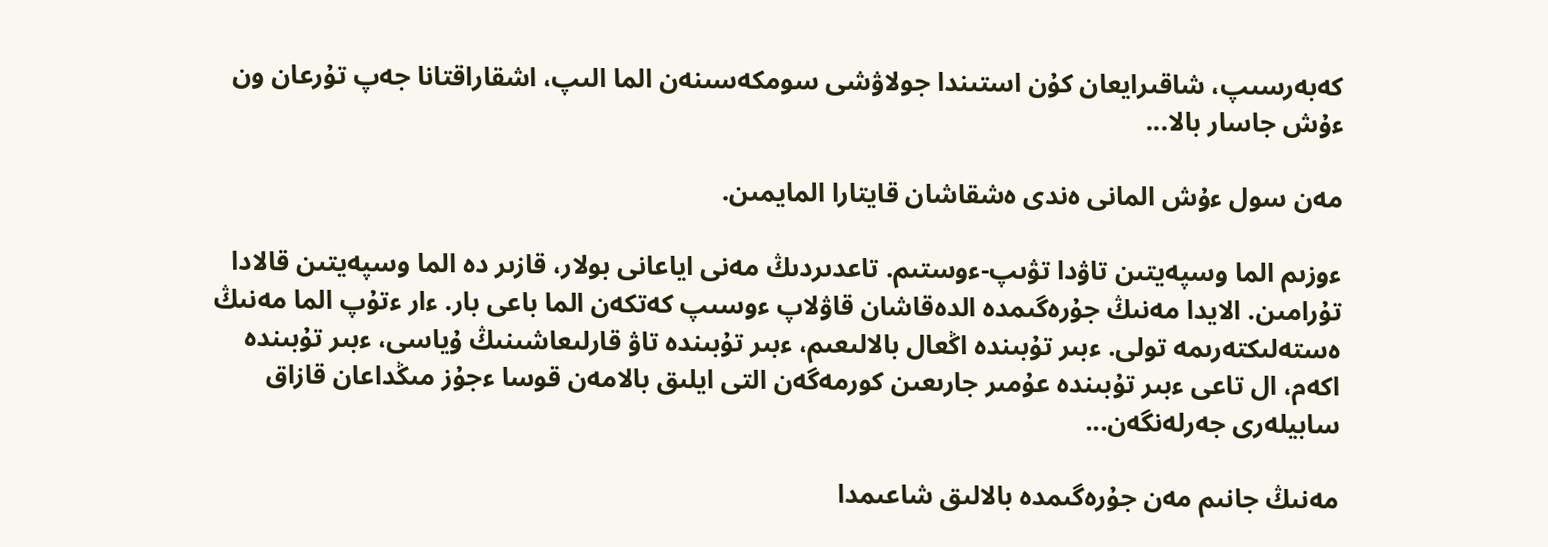كەبەرسىپ، شاقىرايعان كۇن استىندا جولاۋشى سومكەسىنەن الما الىپ، اشقاراقتانا جەپ تۇرعان ون ءۇش جاسار بالا...

مەن سول ءۇش المانى ەندى ەشقاشان قايتارا المايمىن.

ءوزىم الما وسپەيتىن تاۋدا تۋىپ-ءوستىم. تاعدىردىڭ مەنى اياعانى بولار، قازىر دە الما وسپەيتىن قالادا تۇرامىن. الايدا مەنىڭ جۇرەگىمدە الدەقاشان قاۋلاپ ءوسىپ كەتكەن الما باعى بار. ءار ءتۇپ الما مەنىڭ ەستەلىكتەرىمە تولى. ءبىر تۇبىندە اڭعال بالالىعىم، ءبىر تۇبىندە تاۋ قارلىعاشىنىڭ ۇياسى، ءبىر تۇبىندە اكەم، ال تاعى ءبىر تۇبىندە عۇمىر جارىعىن كورمەگەن التى ايلىق بالامەن قوسا ءجۇز مىڭداعان قازاق سابيلەرى جەرلەنگەن...

مەنىڭ جانىم مەن جۇرەگىمدە بالالىق شاعىمدا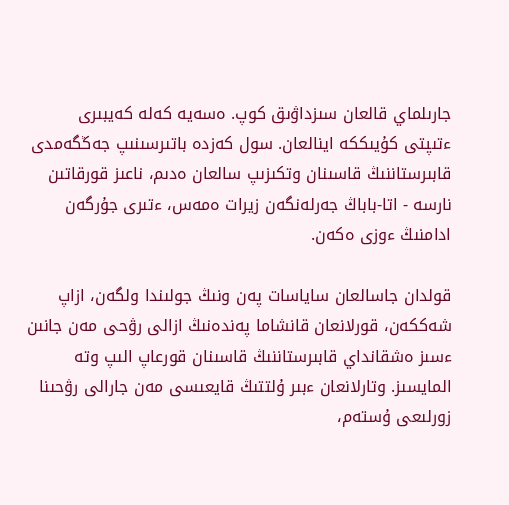جارىلماي قالعان سىزداۋىق كوپ. ەسەيە كەلە كەيبىرى ءتىپتى كۇيىككە اينالعان. سول كەزدە باتىرسىنىپ جەڭگەمدى قابىرستاننىڭ قاسىنان وتكىزىپ سالعان ەدىم، ناعىز قورقاتىن نارسە - اتا-باباڭ جەرلەنگەن زيرات ەمەس، ءتىرى جۇرگەن ادامنىڭ ءوزى ەكەن.

قولدان جاسالعان ساياسات پەن ونىڭ جولىندا ولگەن، ازاپ شەككەن، قورلانعان قانشاما پەندەنىڭ ازالى رۋحى مەن جانىن ءسىز ەشقانداي قابىرستاننىڭ قاسىنان قورعاپ الىپ وتە المايسىز. وتارلانعان ءبىر ۇلتتىڭ قايعىسى مەن جارالى رۋحىنا زورلىعى ۇستەم،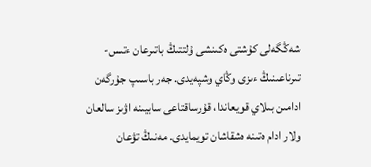شەڭگەلى كۇشتى ەكىنشى ۇلتتىڭ باتىرعان ءتىس-تىرناعىنىڭ ءىزى وڭاي وشپەيدى. جەر باسىپ جۇرگەن ادامىن بىلاي قويعاندا، قۇرساقتاعى سابيىنە اۋىز سالعان ولار ادام ەتىنە ەشقاشان تويمايدى. مەنىڭ تۋعان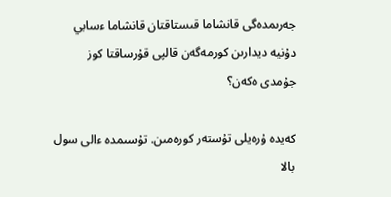جەرىمدەگى قانشاما قىستاقتان قانشاما ءسابي دۇنيە ديدارىن كورمەگەن قالپى قۇرساقتا كوز جۇمدى ەكەن؟

كەيدە ۇرەيلى تۇستەر كورەمىن. تۇسىمدە ءالى سول بالا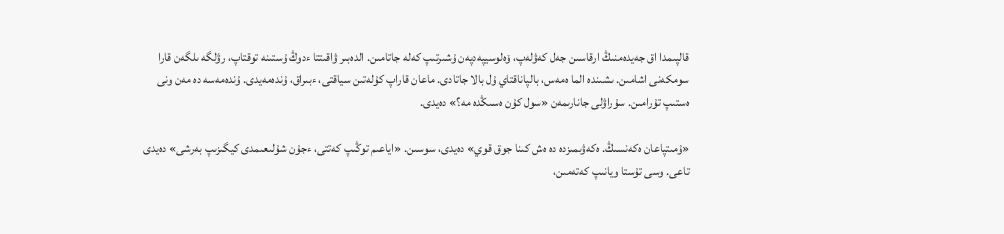قالپىمدا اق جەيدەمنىڭ ارقاسىن جەل كەۋلەپ، ۆەلوسيپەدپەن ۇشىرتىپ كەلە جاتامىن. الدەبىر ۋاقىتتا ءدوڭ ۇستىنە توقتاپ، رۋلگە ىلگەن قارا سومكەنى اشامىن. ىشىندە الما ەمەس، بالپاناقتاي ۇل بالا جاتادى. ماعان قاراپ كۇلەتىن سياقتى، ءبىراق، ۇندەمەيدى. ۇندەمەسە دە مەن ونى ەستىپ تۇرامىن. سۇراۋلى جانارىمەن «سول كۇن ەسىڭدە مە؟» دەيدى.

«ۇمىتپاعان ەكەنسىڭ. ەكەۋىمىزدە دە ەش كىنا جوق قوي» دەيدى، سوسىن. «اياعىم توڭىپ كەتتى، ءجۇن شۇلىعىمدى كيگىزىپ بەرشى» دەيدى تاعى. وسى تۇستا ويانىپ كەتەمىن،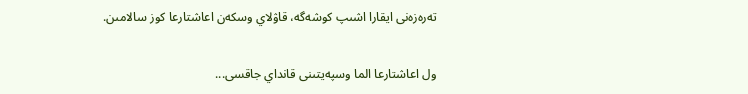تەرەزەنى ايقارا اشىپ كوشەگە، قاۋلاي وسكەن اعاشتارعا كوز سالامىن.

ول اعاشتارعا الما وسپەيتىنى قانداي جاقسى...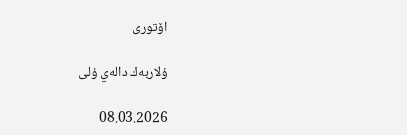اۆتورى

ۇلاربەك دالەي ۇلى

08.03.2026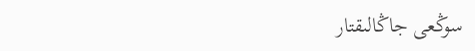سوڭعى جاڭالىقتار